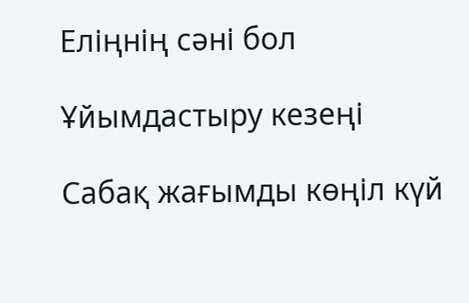Еліңнің сәні бол

Ұйымдастыру кезеңі

Сабақ жағымды көңіл күй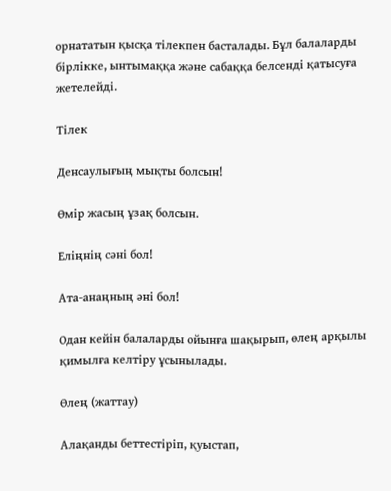орнататын қысқа тілекпен басталады. Бұл балаларды бірлікке, ынтымаққа және сабаққа белсенді қатысуға жетелейді.

Тілек

Денсаулығың мықты болсын!

Өмір жасың ұзақ болсын.

Еліңнің сәні бол!

Ата-анаңның әні бол!

Одан кейін балаларды ойынға шақырып, өлең арқылы қимылға келтіру ұсынылады.

Өлең (жаттау)

Алақанды беттестіріп, қуыстап,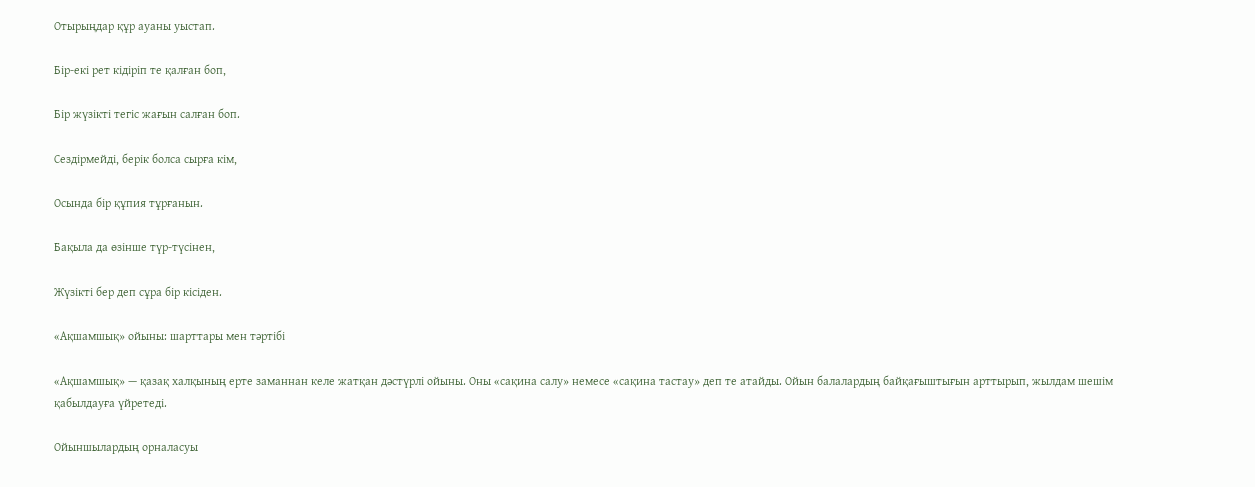Отырыңдар құр ауаны уыстап.

Бір-екі рет кідіріп те қалған боп,

Бір жүзікті тегіс жағын салған боп.

Сездірмейді, берік болса сырға кім,

Осында бір құпия тұрғанын.

Бақыла да өзінше түр-түсінен,

Жүзікті бер деп сұра бір кісіден.

«Ақшамшық» ойыны: шарттары мен тәртібі

«Ақшамшық» — қазақ халқының ерте заманнан келе жатқан дәстүрлі ойыны. Оны «сақина салу» немесе «сақина тастау» деп те атайды. Ойын балалардың байқағыштығын арттырып, жылдам шешім қабылдауға үйретеді.

Ойыншылардың орналасуы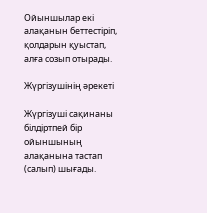Ойыншылар екі алақанын беттестіріп, қолдарын қуыстап, алға созып отырады.

Жүргізушінің әрекеті

Жүргізуші сақинаны білдіртпей бір ойыншының алақанына тастап (салып) шығады.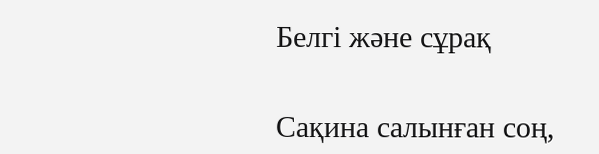Белгі және сұрақ

Сақина салынған соң,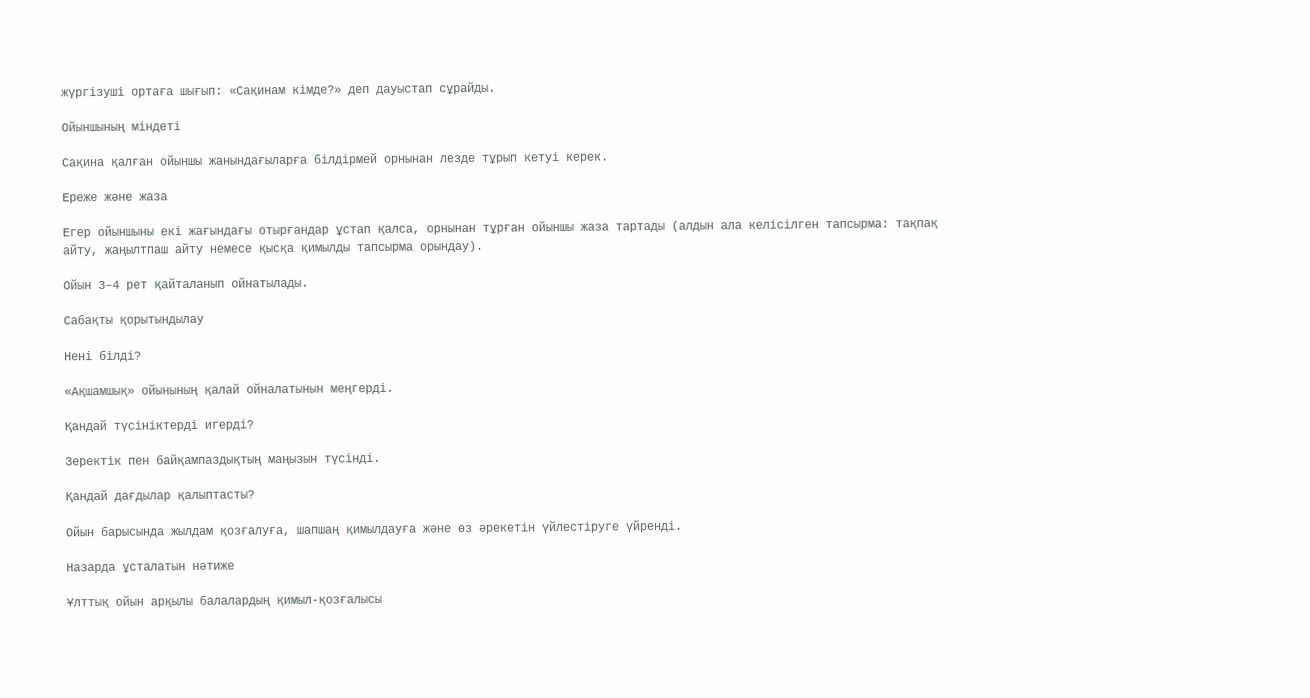жүргізуші ортаға шығып: «Сақинам кімде?» деп дауыстап сұрайды.

Ойыншының міндеті

Сақина қалған ойыншы жанындағыларға білдірмей орнынан лезде тұрып кетуі керек.

Ереже және жаза

Егер ойыншыны екі жағындағы отырғандар ұстап қалса, орнынан тұрған ойыншы жаза тартады (алдын ала келісілген тапсырма: тақпақ айту, жаңылтпаш айту немесе қысқа қимылды тапсырма орындау).

Ойын 3–4 рет қайталанып ойнатылады.

Сабақты қорытындылау

Нені білді?

«Ақшамшық» ойынының қалай ойналатынын меңгерді.

Қандай түсініктерді игерді?

Зеректік пен байқампаздықтың маңызын түсінді.

Қандай дағдылар қалыптасты?

Ойын барысында жылдам қозғалуға, шапшаң қимылдауға және өз әрекетін үйлестіруге үйренді.

Назарда ұсталатын нәтиже

Ұлттық ойын арқылы балалардың қимыл-қозғалысы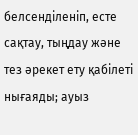белсенділеніп, есте сақтау, тыңдау және тез әрекет ету қабілеті нығаяды; ауыз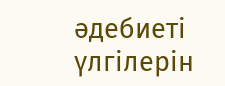әдебиеті үлгілерін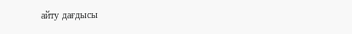айту дағдысы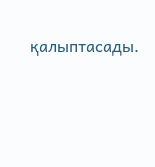қалыптасады.